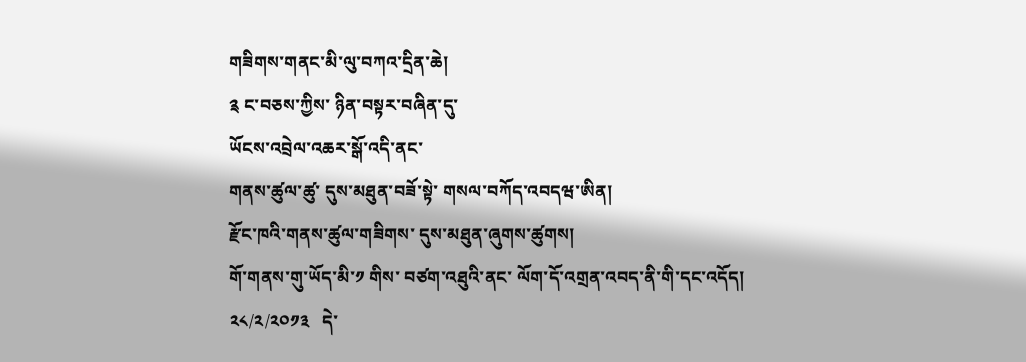གཟིགས་གནང་མི་ལུ་བཀའ་དྲིན་ཆེ།
༉ ང་བཅས་ཀྱིས་ ཉིན་བསྟར་བཞིན་དུ་
ཡོངས་འབྲེལ་འཆར་སྒོ་འདི་ནང་
གནས་ཚུལ་ཚུ་ དུས་མཐུན་བཟོ་སྟེ་ གསལ་བཀོད་འབདཝ་ཨིན།
རྫོང་ཁའི་གནས་ཚུལ་གཟིགས་ དུས་མཐུན་ཞུགས་ཚུགས།
གོ་གནས་གུ་ཡོད་མི་༡ གིས་ བཙག་འཐུའི་ནང་ ལོག་དོ་འགྲན་འབད་ནི་གི་དང་འདོད།
༢༨/༢/༢༠༡༣   དེ་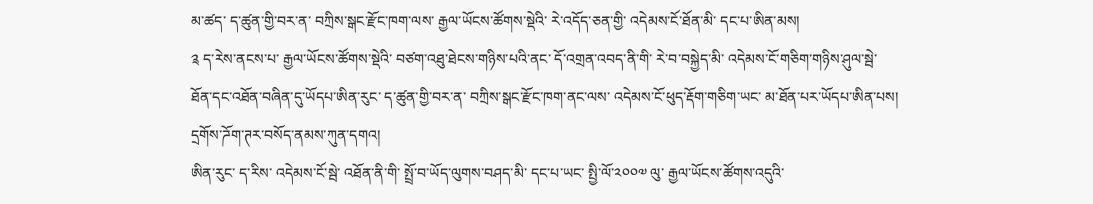མ་ཚད་ ད་ཚུན་གྱི་བར་ན་ བཀྲིས་སྒང་རྫོང་ཁག་ལས་ རྒྱལ་ཡོངས་ཚོགས་སྡེའི་ རེ་འདོད་ཅན་གྱི་ འདེམས་ངོ་ཐོན་མི་ དང་པ་ཨིན་མས།
༉ ད་རེས་ནངས་པ་ རྒྱལ་ཡོངས་ཚོགས་སྡེའི་ བཙག་འཐུ་ཐེངས་གཉིས་པའི་ནང་ དོ་འགྲན་འབད་ནི་གི་ རེ་བ་བསྐྱེད་མི་ འདེམས་ངོ་གཅིག་གཉིས་ཤུལ་སྦེ་ ཐོན་དང་འཐོན་བཞིན་དུ་ཡོདཔ་ཨིན་རུང་ ད་ཚུན་གྱི་བར་ན་ བཀྲིས་སྒང་རྫོང་ཁག་ནང་ལས་ འདེམས་ངོ་ཕུད་རྡོག་གཅིག་ཡང་ མ་ཐོན་པར་ཡོདཔ་ཨིན་པས།
དྲགོས་ཌོག་ཊར་བསོད་ནམས་ཀུན་དགའ།
ཨིན་རུང་ ད་རིས་ འདེམས་ངོ་སྦེ་ འཐོན་ནི་གི་ སྤྲོ་བ་ཡོད་ལུགས་བཤད་མི་ དང་པ་ཡང་ སྤྱི་ལོ་༢༠༠༧ ལུ་ རྒྱལ་ཡོངས་ཚོགས་འདུའི་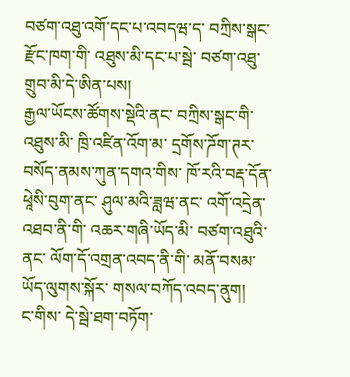བཙག་འཐུ་འགོ་དང་པ་འབདཝ་ད་ བཀྲིས་སྒང་རྫོང་ཁག་གི་ འཐུས་མི་དང་པ་སྦེ་ བཙག་འཐུ་གྲུབ་མི་དེ་ཨིན་པས།
རྒྱལ་ཡོངས་ཚོགས་སྡེའི་ནང་ བཀྲིས་སྒང་གི་འཐུས་མི་ ཁྲི་འཛིན་འོག་མ་ དྲགོས་ཌོག་ཊར་བསོད་ནམས་ཀུན་དགའ་གིས་ ཁོ་རའི་བརྡ་དོན་ཕཱེསི་བུག་ནང་ ཤུལ་མའི་ཟླཝ་ནང་ འགོ་འདྲེན་འཐབ་ནི་གི་ འཆར་གཞི་ཡོད་མི་ བཙག་འཐུའི་ནང་ ལོག་དོ་འགྲན་འབད་ནི་གི་ མནོ་བསམ་ཡོད་ལུགས་སྐོར་ གསལ་བཀོད་འབད་ནུག།
ང་གིས་ དེ་སྦེ་ཐག་བཏོག་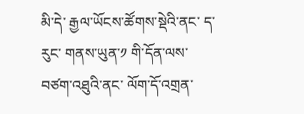མི་དེ་ རྒྱལ་ཡོངས་ཚོགས་སྡེའི་ནང་ ད་རུང་ གནས་ཡུན་༡ གི་དོན་ལས་ བཙག་འཐུའི་ནང་ ལོག་དོ་འགྲན་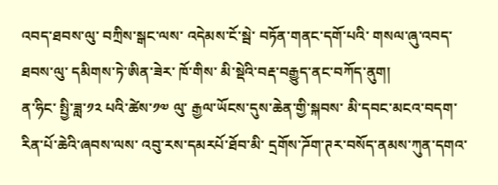འབད་ཐབས་ལུ་ བཀྲིས་སྒང་ལས་ འདེམས་ངོ་སྦེ་ བཏོན་གནང་དགོ་པའི་ གསལ་ཞུ་འབད་ཐབས་ལུ་ དམིགས་ཏེ་ཨིན་ཟེར་ ཁོ་གིས་ མི་སྡེའི་བརྡ་བརྒྱུད་ནང་བཀོད་ནུག།
ན་ཧིང་ སྤྱི་ཟླ་༡༢ པའི་ཚེས་༡༧ ལུ་ རྒྱལ་ཡོངས་དུས་ཆེན་གྱི་སྐབས་ མི་དབང་མངའ་བདག་རིན་པོ་ཆེའི་ཞབས་ལས་ འབུ་རས་དམརཔོ་ཐོབ་མི་ དྲགོས་ཌོག་ཊར་བསོད་ནམས་ཀུན་དགའ་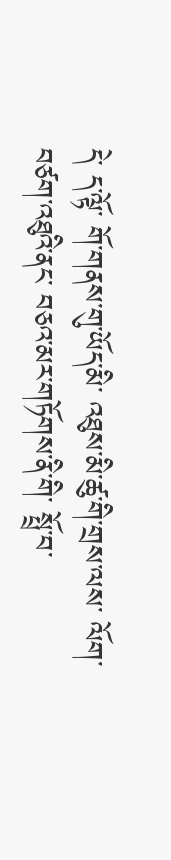དེ་ ད་ལྟོ་ གོ་གནས་གུ་ཡོད་མི་ འཐུས་མི་ཚུ་གི་གྲས་ལས་ ལོག་བཙག་འཐུའི་ནང་ བཅའ་མར་གཏོགས་ནི་གི་ སྤྲོ་བ་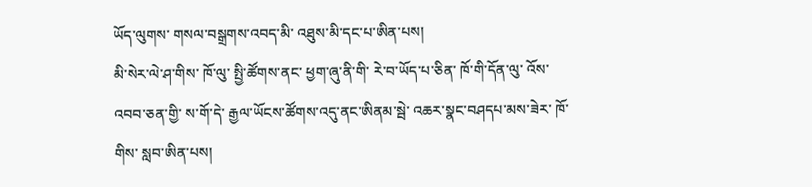ཡོད་ལུགས་ གསལ་བསྒྲགས་འབད་མི་ འཐུས་མི་དང་པ་ཨིན་པས།
མི་སེར་ལེ་ཤ་གིས་ ཁོ་ལུ་ སྤྱི་ཚོགས་ནང་ ཕྱག་ཞུ་ནི་གི་ རེ་བ་ཡོད་པ་ཅིན་ ཁོ་གི་དོན་ལུ་ འོས་འབབ་ཅན་གྱི་ ས་གོ་དེ་ རྒྱལ་ཡོངས་ཚོགས་འདུ་ནང་ཨིནམ་སྦེ་ འཆར་སྣང་བཤདཔ་མས་ཟེར་ ཁོ་གིས་ སླབ་ཨིན་པས།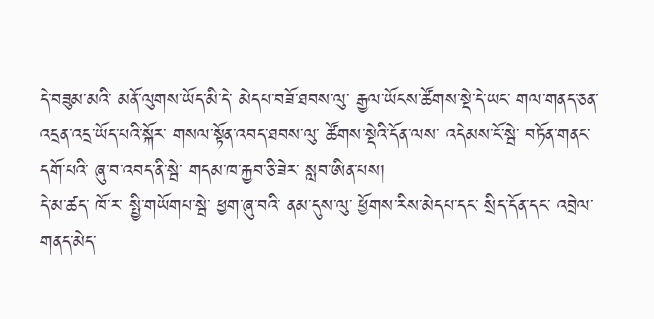དེ་བཟུམ་མའི་ མནོ་ལུགས་ཡོད་མི་དེ་ མེདཔ་བཟོ་ཐབས་ལུ་ རྒྱལ་ཡོངས་ཚོགས་སྡེ་དེ་ཡང་ གལ་གནད་ཅན་ འདྲན་འདྲ་ཡོད་པའི་སྐོར་ གསལ་སྟོན་འབད་ཐབས་ལུ་ ཚོགས་སྡེའི་དོན་ལས་ འདེམས་ངོ་སྦེ་ བཏོན་གནང་དགོ་པའི་ ཞུ་བ་འབད་ནི་སྦེ་ གདམ་ཁ་རྐྱབ་ཅི་ཟེར་ སླབ་ཨིན་པས།
དེ་མ་ཚད་ ཁོ་ར་ སྤྱི་གཡོགཔ་སྦེ་ ཕྱག་ཞུ་བའི་ ནམ་དུས་ལུ་ ཕྱོགས་རིས་མེདཔ་དང་ སྲིད་དོན་དང་ འབྲེལ་གནད་མེད་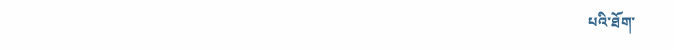པའི་ཐོག་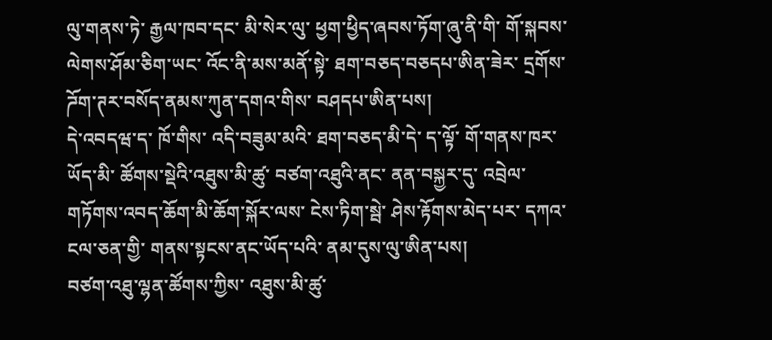ལུ་གནས་ཏེ་ རྒྱལ་ཁབ་དང་ མི་སེར་ལུ་ ཕྱག་ཕྱིད་ཞབས་ཏོག་ཞུ་ནི་གི་ གོ་སྐབས་ལེགས་ཤོམ་ཅིག་ཡང་ འོང་ནི་མས་མནོ་སྟེ་ ཐག་བཅད་བཅདཔ་ཨིན་ཟེར་ དྲགོས་ཌོག་ཊར་བསོད་ནམས་ཀུན་དགའ་གིས་ བཤདཔ་ཨིན་པས།
དེ་འབདཝ་ད་ ཁོ་གིས་ འདི་བཟུམ་མའི་ ཐག་བཅད་མི་དེ་ ད་ལྟོ་ གོ་གནས་ཁར་ཡོད་མི་ ཚོགས་སྡེའི་འཐུས་མི་ཚུ་ བཙག་འཐུའི་ནང་ ནན་བསྐྱར་དུ་ འབྲེལ་གཏོགས་འབད་ཆོག་མི་ཆོག་སྐོར་ལས་ ངེས་ཏིག་སྦེ་ ཤེས་རྟོགས་མེད་པར་ དཀའ་ངལ་ཅན་གྱི་ གནས་སྟངས་ནང་ཡོད་པའི་ ནམ་དུས་ལུ་ཨིན་པས།
བཙག་འཐུ་ལྷན་ཚོགས་ཀྱིས་ འཐུས་མི་ཚུ་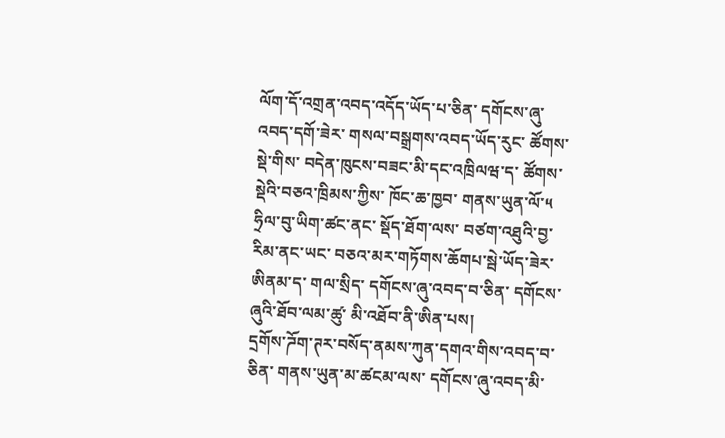ལོག་དོ་འགྲན་འབད་འདོད་ཡོད་པ་ཅིན་ དགོངས་ཞུ་འབད་དགོ་ཟེར་ གསལ་བསྒྲགས་འབད་ཡོད་རུང་ ཚོགས་སྡེ་གིས་ བདེན་ཁུངས་བཟང་མི་དང་འཁྲིལཝ་ད་ ཚོགས་སྡེའི་བཅའ་ཁྲིམས་ཀྱིས་ ཁོང་ཆ་ཁྱབ་ གནས་ཡུན་ལོ་༥ ཧྲིལ་བུ་ཡིག་ཚང་ནང་ སྡོད་ཐོག་ལས་ བཙག་འཐུའི་བྱ་རིམ་ནང་ཡང་ བཅའ་མར་གཏོགས་ཆོགཔ་སྦེ་ཡོད་ཟེར་ཨིནམ་ད་ གལ་སྲིད་ དགོངས་ཞུ་འབད་བ་ཅིན་ དགོངས་ཞུའི་ཐོབ་ལམ་ཚུ་ མི་འཐོབ་ནི་ཨིན་པས།
དྲགོས་ཌོག་ཊར་བསོད་ནམས་ཀུན་དགའ་གིས་འབད་བ་ཅིན་ གནས་ཡུན་མ་ཚངམ་ལས་ དགོངས་ཞུ་འབད་མི་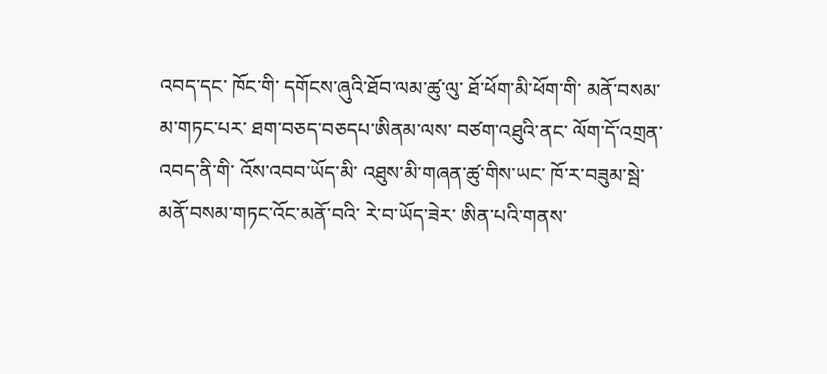འབད་དང་ ཁོང་གི་ དགོངས་ཞུའི་ཐོབ་ལམ་ཚུ་ལུ་ ཐོ་ཕོག་མི་ཕོག་གི་ མནོ་བསམ་མ་གཏང་པར་ ཐག་བཅད་བཅདཔ་ཨིནམ་ལས་ བཙག་འཐུའི་ནང་ ལོག་དོ་འགྲན་འབད་ནི་གི་ འོས་འབབ་ཡོད་མི་ འཐུས་མི་གཞན་ཚུ་གིས་ཡང་ ཁོ་ར་བཟུམ་སྦེ་ མནོ་བསམ་གཏང་འོང་མནོ་བའི་ རེ་བ་ཡོད་ཟེར་ ཨིན་པའི་གནས་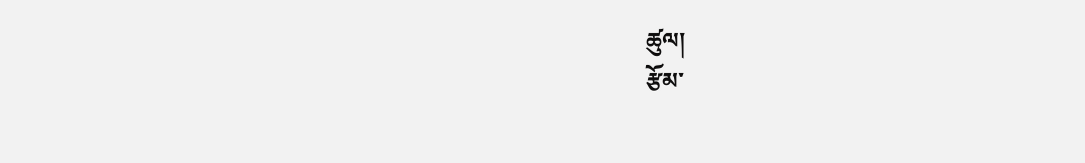ཚུལ།
རྩོམ་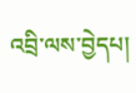འབྲི་ལས་བྱེདཔ།